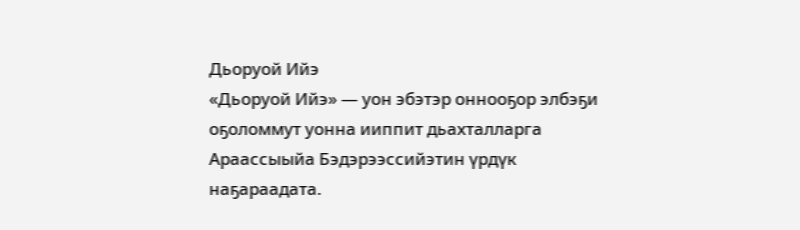Дьоруой Ийэ
«Дьоруой Ийэ» — уон эбэтэр оннооҕор элбэҕи оҕоломмут уонна ииппит дьахталларга Араассыыйа Бэдэрээссийэтин үрдүк наҕараадата.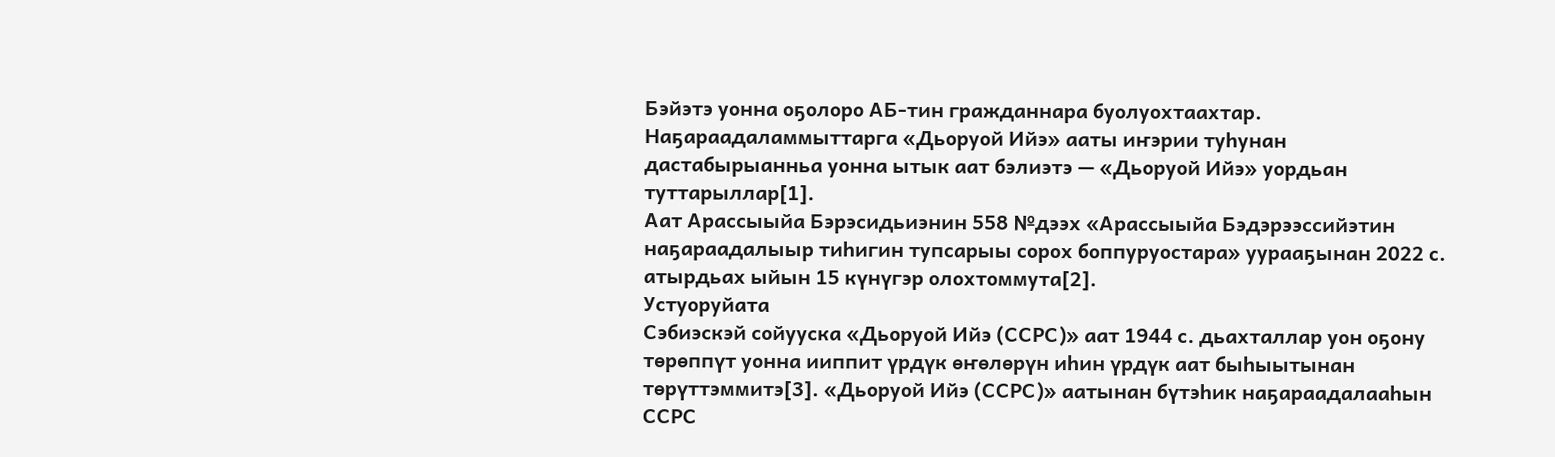Бэйэтэ уонна оҕолоро АБ-тин гражданнара буолуохтаахтар. Наҕараадаламмыттарга «Дьоруой Ийэ» ааты иҥэрии туһунан дастабырыанньа уонна ытык аат бэлиэтэ — «Дьоруой Ийэ» уордьан туттарыллар[1].
Аат Арассыыйа Бэрэсидьиэнин 558 №дээх «Арассыыйа Бэдэрээссийэтин наҕараадалыыр тиһигин тупсарыы сорох боппуруостара» уурааҕынан 2022 с. атырдьах ыйын 15 күнүгэр олохтоммута[2].
Устуоруйата
Сэбиэскэй сойууска «Дьоруой Ийэ (ССРС)» аат 1944 с. дьахталлар уон оҕону төрөппүт уонна ииппит үрдүк өҥөлөрүн иһин үрдүк аат быһыытынан төрүттэммитэ[3]. «Дьоруой Ийэ (ССРС)» аатынан бүтэһик наҕараадалааһын ССРС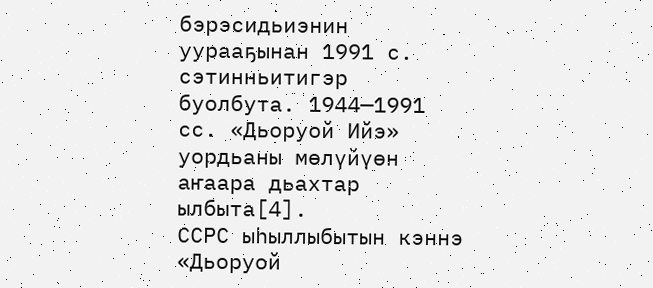бэрэсидьиэнин уурааҕынан 1991 с. сэтинньитигэр буолбута. 1944—1991 сс. «Дьоруой Ийэ» уордьаны мөлүйүөн аҥаара дьахтар ылбыта[4].
ССРС ыһыллыбытын кэннэ «Дьоруой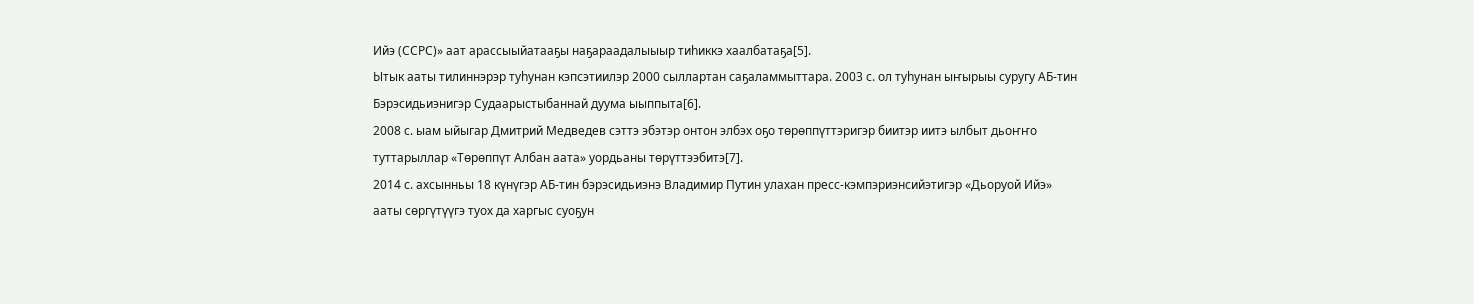Ийэ (ССРС)» аат арассыыйатааҕы наҕараадалыыыр тиһиккэ хаалбатаҕа[5].
Ытык ааты тилиннэрэр туһунан кэпсэтиилэр 2000 сыллартан саҕаламмыттара. 2003 с. ол туһунан ыҥырыы суругу АБ-тин Бэрэсидьиэнигэр Судаарыстыбаннай дуума ыыппыта[6].
2008 с. ыам ыйыгар Дмитрий Медведев сэттэ эбэтэр онтон элбэх оҕо төрөппүттэригэр биитэр иитэ ылбыт дьоҥҥо туттарыллар «Төрөппүт Албан аата» уордьаны төрүттээбитэ[7].
2014 с. ахсынньы 18 күнүгэр АБ-тин бэрэсидьиэнэ Владимир Путин улахан пресс-кэмпэриэнсийэтигэр «Дьоруой Ийэ» ааты сөргүтүүгэ туох да харгыс суоҕун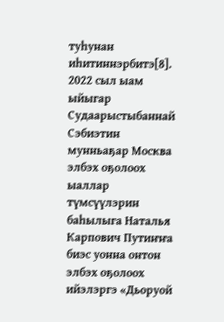туһунан иһитиннэрбитэ[8].
2022 сыл ыам ыйыгар Судаарыстыбаннай Сэбиэтин мунньаҕар Москва элбэх оҕолоох ыаллар түмсүүлэрин баһылыга Наталья Карпович Путиҥҥа биэс уонна онтон элбэх оҕолоох ийэлэргэ «Дьоруой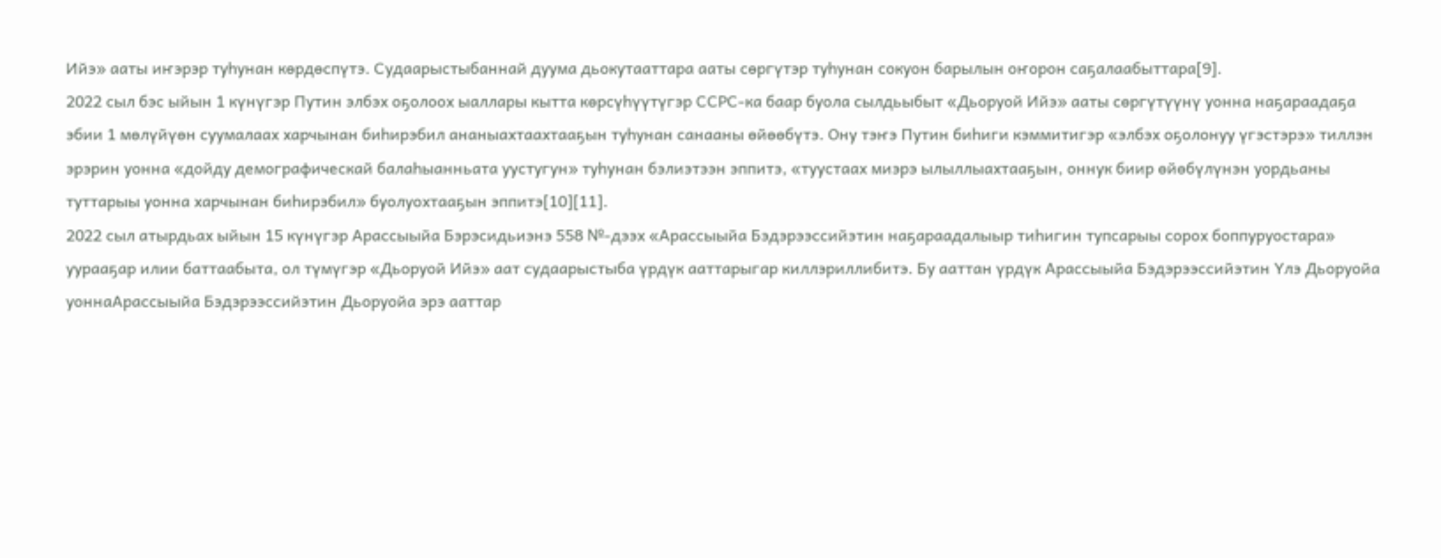Ийэ» ааты иҥэрэр туһунан көрдөспүтэ. Судаарыстыбаннай дуума дьокутааттара ааты сөргүтэр туһунан сокуон барылын оҥорон саҕалаабыттара[9].
2022 сыл бэс ыйын 1 күнүгэр Путин элбэх оҕолоох ыаллары кытта көрсүһүүтүгэр ССРС-ка баар буола сылдьыбыт «Дьоруой Ийэ» ааты сөргүтүүнү уонна наҕараадаҕа эбии 1 мөлүйүөн суумалаах харчынан биһирэбил ананыахтаахтааҕын туһунан санааны өйөөбүтэ. Ону тэҥэ Путин биһиги кэммитигэр «элбэх оҕолонуу үгэстэрэ» тиллэн эрэрин уонна «дойду демографическай балаһыанньата уустугун» туһунан бэлиэтээн эппитэ, «туустаах миэрэ ылыллыахтааҕын, оннук биир өйөбүлүнэн уордьаны туттарыы уонна харчынан биһирэбил» буолуохтааҕын эппитэ[10][11].
2022 сыл атырдьах ыйын 15 күнүгэр Арассыыйа Бэрэсидьиэнэ 558 №-дээх «Арассыыйа Бэдэрээссийэтин наҕараадалыыр тиһигин тупсарыы сорох боппуруостара» уурааҕар илии баттаабыта, ол түмүгэр «Дьоруой Ийэ» аат судаарыстыба үрдүк ааттарыгар киллэриллибитэ. Бу ааттан үрдүк Арассыыйа Бэдэрээссийэтин Үлэ Дьоруойа уоннаАрассыыйа Бэдэрээссийэтин Дьоруойа эрэ ааттар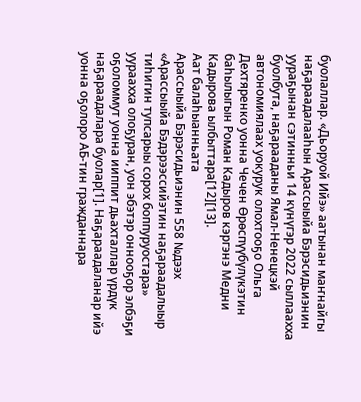буолаллар. «Дьоруой Ийэ» аатынан маҥнайгы наҕараадалааһын Арассыыйа Бэрэсидьиэнин уураҕынан сэтинньи 14 күнүгэр 2022 сыллаахха буолбута, наҕарааданы Ямал-Ненецкэй автономиялаах уокурук олохтооҕо Ольга Дехтяренко уонна Чечен Өрөспүүбүлүкэтин баһылыгын Роман Кадыров кэргэнэ Медни Кадырова ылбыттара[12][13].
Аат балаһыанньата
Арассыыйа Бэрэсидьиэнин 558 №дээх «Арассыыйа Бэдэрээссийэтин наҕараадалыыр тиһигин тупсарыы сорох боппуруостара» уураахха олоҕуран, уон эбэтэр оннооҕор элбэҕи оҕоломмут уонна ииппит дьахталлар үрдүк наҕараадалара буолар[1]. Наҕараадаланар ийэ уонна оҕолоро АБ-тин гражданнара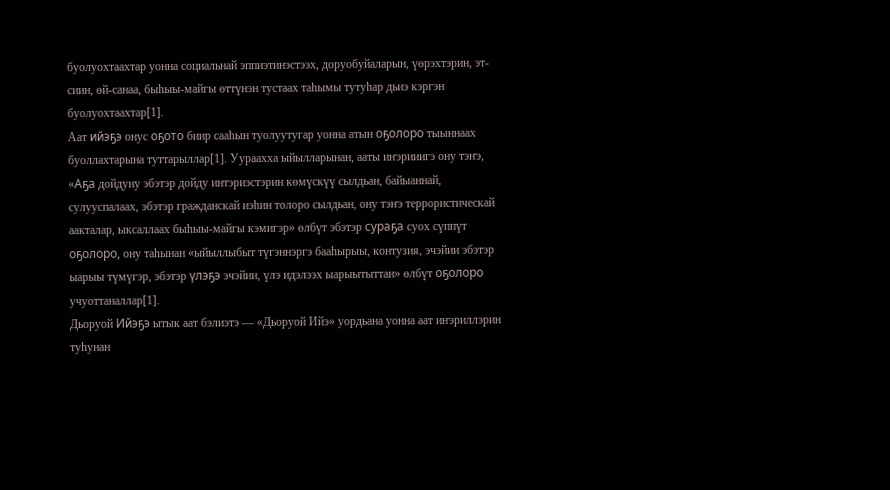буолуохтаахтар уонна социальнай эппиэтинэстээх, доруобуйаларын, үөрэхтэрин, эт-сиин, өй-санаа, быһыы-майгы өттүнэн тустаах таһымы тутуһар дьиэ кэргэн буолуохтаахтар[1].
Аат ийэҕэ онус оҕото биир сааһын туолуутугар уонна атын оҕолоро тыыннаах буоллахтарына туттарыллар[1]. Уураахха ыйылларынан, ааты иҥэрииигэ ону тэҥэ, «Аҕа дойдуну эбэтэр дойду интэриэстэрин көмүскүү сылдьан, байыаннай, сулууспалаах, эбэтэр гражданскай иэһин толоро сылдьан, ону тэҥэ террористическай аакталар, ыксаллаах быһыы-майгы кэмигэр» өлбүт эбэтэр сураҕа суох сүппүт оҕолоро, ону таһынан «ыйыллыбыт түгэннэргэ бааһырыы, контузия, эчэйии эбэтэр ыарыы түмүгэр, эбэтэр үлэҕэ эчэйии, үлэ идэлээх ыарыытыттан» өлбүт оҕолоро учуоттаналлар[1].
Дьоруой Ийэҕэ ытык аат бэлиэтэ — «Дьоруой Ийэ» уордьана уонна аат иҥэриллэрин туһунан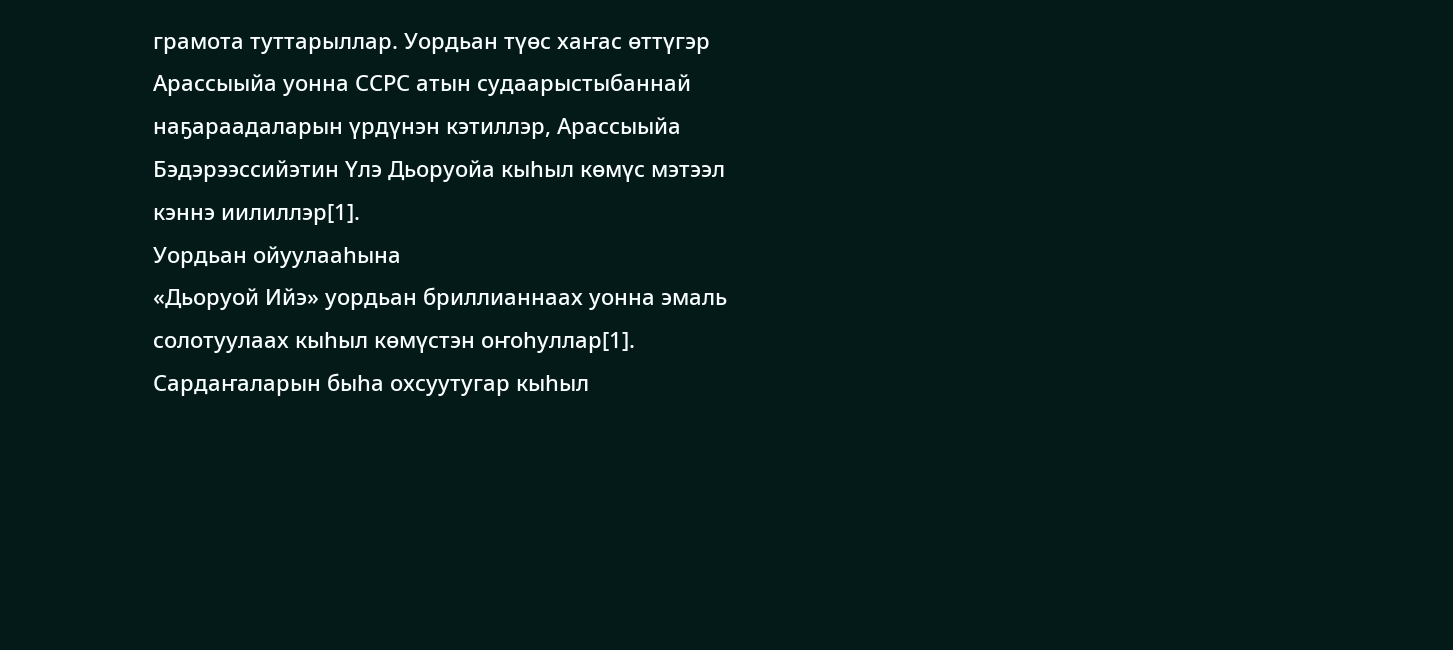грамота туттарыллар. Уордьан түөс хаҥас өттүгэр Арассыыйа уонна ССРС атын судаарыстыбаннай наҕараадаларын үрдүнэн кэтиллэр, Арассыыйа Бэдэрээссийэтин Үлэ Дьоруойа кыһыл көмүс мэтээл кэннэ иилиллэр[1].
Уордьан ойуулааһына
«Дьоруой Ийэ» уордьан бриллианнаах уонна эмаль солотуулаах кыһыл көмүстэн оҥоһуллар[1]. Сардаҥаларын быһа охсуутугар кыһыл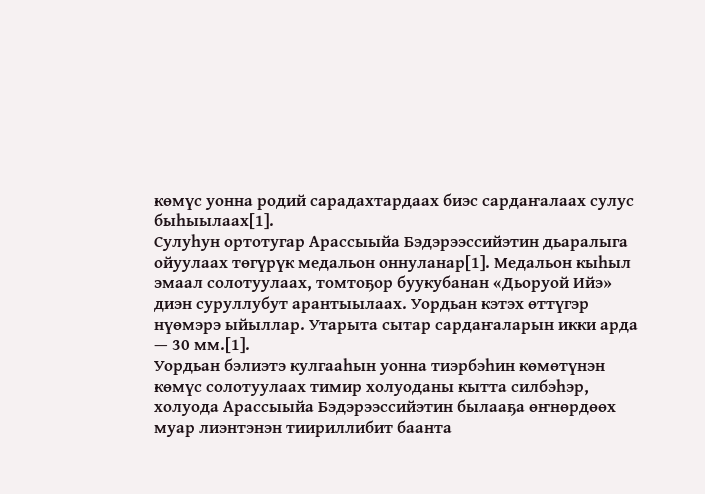көмүс уонна родий сарадахтардаах биэс сардаҥалаах сулус быһыылаах[1].
Сулуһун ортотугар Арассыыйа Бэдэрээссийэтин дьаралыга ойуулаах төгүрүк медальон оннуланар[1]. Медальон кыһыл эмаал солотуулаах, томтоҕор буукубанан «Дьоруой Ийэ» диэн суруллубут арантыылаах. Уордьан кэтэх өттүгэр нүөмэрэ ыйыллар. Утарыта сытар сардаҥаларын икки арда — 30 мм.[1].
Уордьан бэлиэтэ кулгааһын уонна тиэрбэһин көмөтүнэн көмүс солотуулаах тимир холуоданы кытта силбэһэр, холуода Арассыыйа Бэдэрээссийэтин былааҕа өҥнөрдөөх муар лиэнтэнэн тиириллибит баанта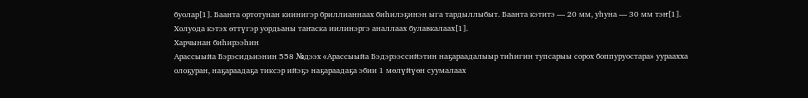буолар[1]. Баанта ортотунан киинигэр бриллианнаах биһилэҕинэн ыга тардыллыбыт. Баанта кэтитэ — 20 мм, уһуна — 30 мм тэҥ[1].
Холуода кэтэх өттүгэр уордьаны таҥаска иилинэргэ аналлаах булавкалаах[1].
Харчынан биһирээһин
Арассыыйа Бэрэсидьиэнин 558 №дээх «Арассыыйа Бэдэрээссийэтин наҕараадалыыр тиһигин тупсарыы сорох боппуруостара» уураахха олоҕуран, наҕараадаҕа тиксэр ийэҕэ наҕараадаҕа эбии 1 мөлүйүөн суумалаах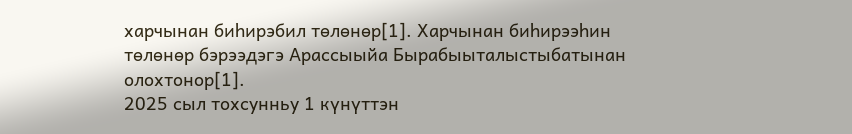харчынан биһирэбил төлөнөр[1]. Харчынан биһирээһин төлөнөр бэрээдэгэ Арассыыйа Бырабыыталыстыбатынан олохтонор[1].
2025 сыл тохсунньу 1 күнүттэн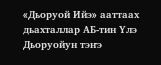«Дьоруой Ийэ» ааттаах дьахталлар АБ-тин Үлэ Дьоруойун тэҥэ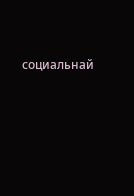социальнай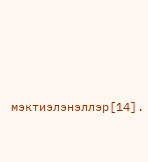мэктиэлэнэллэр[14].